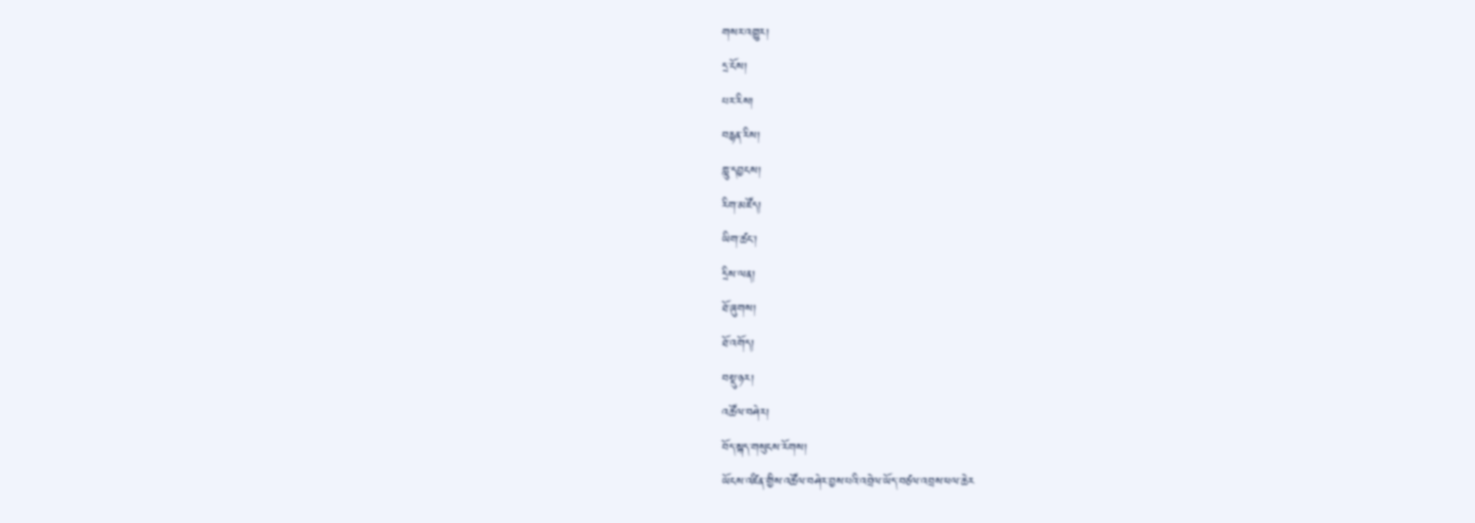གསར་འགྱུར།
དྲ་ངོས།
པར་རིས།
བརྙན་རིས།
གླུ་དབྱངས།
རིག་མཛོད།
ཡིག་ཚང་།
དྲིས་ལན།
ཐོ་ཞུགས།
ཐོ་འགོད།
བསྡུ་ཉར།
འཚོལ་བཤེར།
བོད་སྐད་གསུངས་རོགས།
ཡོངས་འཛིན་གྱིས་འཚོལ་བཤེར་བྱས་པའི་འབྲེལ་ཡོད་བཙལ་འབྲས་ཕལ་ཆེར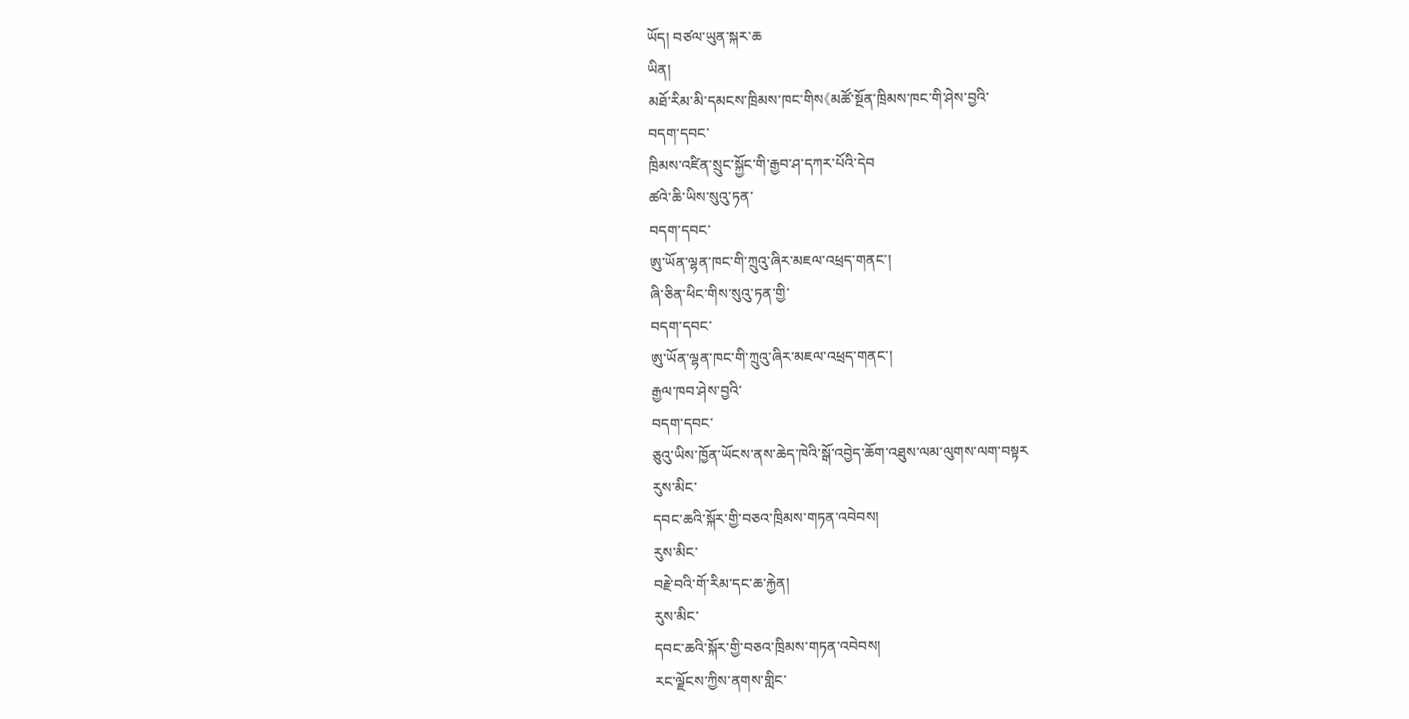ཡོད། བཙལ་ཡུན་སྐར་ཆ
ཡིན།
མཐོ་རིམ་མི་དམངས་ཁྲིམས་ཁང་གིས《མཚོ་སྔོན་ཁྲིམས་ཁང་གི་ཤེས་བྱའི་
བདག་དབང་
ཁྲིམས་འཛིན་སྲུང་སྐྱོང་གི་རྒྱབ་ཤ་དཀར་པོའི་དེབ
ཚའེ་ཆི་ཡིས་སུའུ་ཏན་
བདག་དབང་
ཨུ་ཡོན་ལྷན་ཁང་གི་ཀྲུའུ་ཞིར་མཇལ་འཕྲད་གནང་།
ཞི་ཅིན་ཕིང་གིས་སུའུ་ཏན་གྱི་
བདག་དབང་
ཨུ་ཡོན་ལྷན་ཁང་གི་ཀྲུའུ་ཞིར་མཇལ་འཕྲད་གནང་།
རྒྱལ་ཁབ་ཤེས་བྱའི་
བདག་དབང་
ཅུའུ་ཡིས་ཁྱོན་ཡོངས་ནས་ཆེད་ཁེའི་སྒོ་འབྱེད་ཆོག་འཐུས་ལམ་ལུགས་ལག་བསྟར
རུས་མིང་
དབང་ཆའི་སྐོར་གྱི་བཅའ་ཁྲིམས་གཏན་འབེབས།
རུས་མིང་
བརྗེ་བའི་གོ་རིམ་དང་ཆ་རྐྱེན།
རུས་མིང་
དབང་ཆའི་སྐོར་གྱི་བཅའ་ཁྲིམས་གཏན་འབེབས།
རང་ལྗོངས་ཀྱིས་ནགས་གླིང་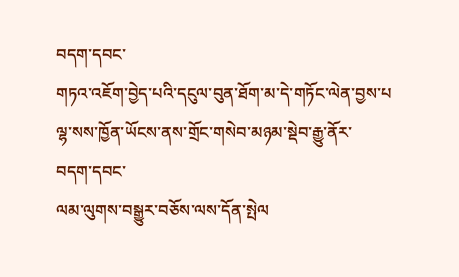བདག་དབང་
གཏའ་འཇོག་བྱེད་པའི་དངུལ་བུན་ཐོག་མ་དེ་གཏོང་ལེན་བྱས་པ
ལྷ་སས་ཁྱོན་ཡོངས་ནས་གྲོང་གསེབ་མཉམ་སྡེབ་རྒྱུ་ནོར་
བདག་དབང་
ལམ་ལུགས་བསྒྱུར་བཅོས་ལས་དོན་སྤེལ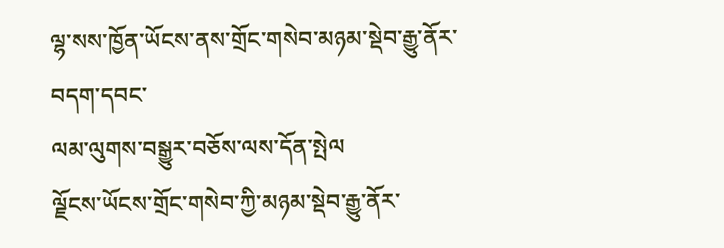ལྷ་སས་ཁྱོན་ཡོངས་ནས་གྲོང་གསེབ་མཉམ་སྡེབ་རྒྱུ་ནོར་
བདག་དབང་
ལམ་ལུགས་བསྒྱུར་བཅོས་ལས་དོན་སྤེལ
ལྗོངས་ཡོངས་གྲོང་གསེབ་ཀྱི་མཉམ་སྡེབ་རྒྱུ་ནོར་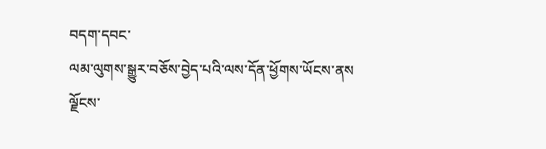བདག་དབང་
ལམ་ལུགས་སྒྱུར་བཅོས་བྱེད་པའི་ལས་དོན་ཕྱོགས་ཡོངས་ནས
ལྗོངས་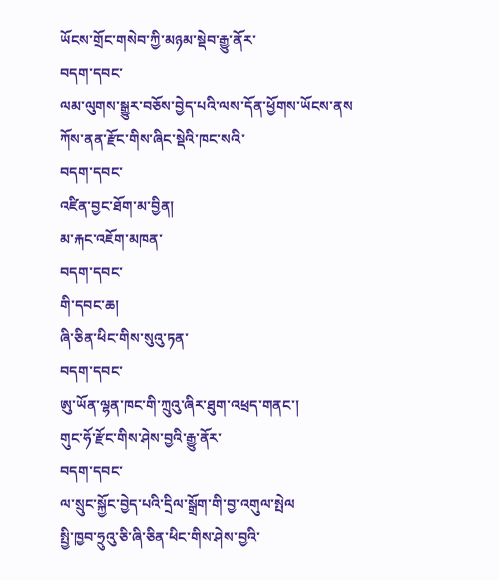ཡོངས་གྲོང་གསེབ་ཀྱི་མཉམ་སྡེབ་རྒྱུ་ནོར་
བདག་དབང་
ལམ་ལུགས་སྒྱུར་བཅོས་བྱེད་པའི་ལས་དོན་ཕྱོགས་ཡོངས་ནས
ཀོས་ནན་རྫོང་གིས་ཞིང་སྡེའི་ཁང་སའི་
བདག་དབང་
འཛིན་བྱང་ཐོག་མ་བྱིན།
མ་རྐང་འཇོག་མཁན་
བདག་དབང་
གི་དབང་ཆ།
ཞི་ཅིན་ཕིང་གིས་སུའུ་ཏན་
བདག་དབང་
ཨུ་ཡོན་ལྷན་ཁང་གི་ཀྲུའུ་ཞིར་ཐུག་འཕྲད་གནང་།
གུང་ཧོ་རྫོང་གིས་ཤེས་བྱའི་རྒྱུ་ནོར་
བདག་དབང་
ལ་སྲུང་སྐྱོང་བྱེད་པའི་དྲིལ་སྒྲོག་གི་བྱ་འགུལ་སྤེལ
སྤྱི་ཁྱབ་ཧྲུའུ་ཅི་ཞི་ཅིན་ཕིང་གིས་ཤེས་བྱའི་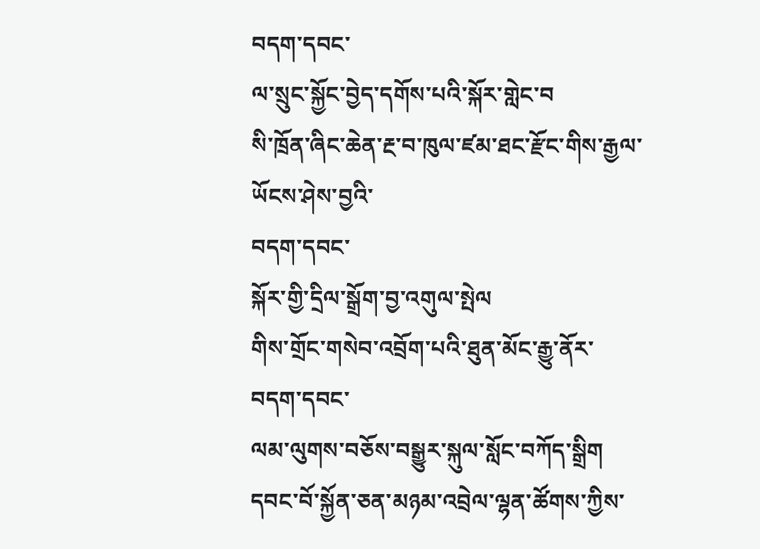བདག་དབང་
ལ་སྲུང་སྐྱོང་བྱེད་དགོས་པའི་སྐོར་གླེང་བ
སི་ཁྲོན་ཞིང་ཆེན་རྔ་བ་ཁུལ་ཛམ་ཐང་རྫོང་གིས་རྒྱལ་ཡོངས་ཤེས་བྱའི་
བདག་དབང་
སྐོར་གྱི་དྲིལ་སྒྲོག་བྱ་འགུལ་སྤེལ
གིས་གྲོང་གསེབ་འབྲོག་པའི་ཐུན་མོང་རྒྱུ་ནོར་
བདག་དབང་
ལམ་ལུགས་བཅོས་བསྒྱུར་སྐུལ་སློང་བཀོད་སྒྲིག
དབང་བོ་སྐྱོན་ཅན་མཉམ་འབྲེལ་ལྷན་ཚོགས་ཀྱིས་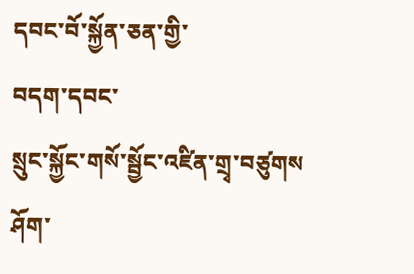དབང་བོ་སྐྱོན་ཅན་གྱི་
བདག་དབང་
སྲུང་སྐྱོང་གསོ་སྦྱོང་འཛིན་གྲྭ་བཙུགས
ཤོག་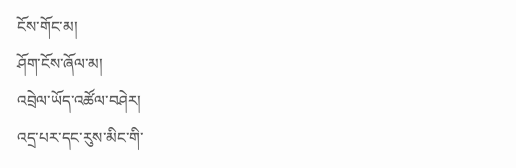ངོས་གོང་མ།
ཤོག་ངོས་ཞོལ་མ།
འབྲེལ་ཡོད་འཚོལ་བཤེར།
འདྲ་པར་དང་རུས་མིང་གི་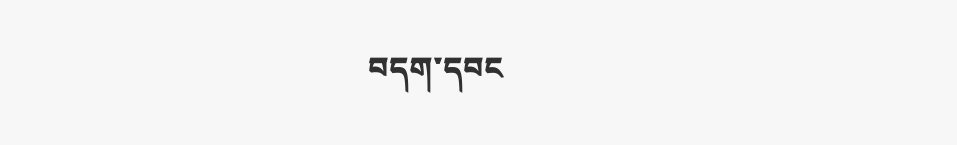བདག་དབང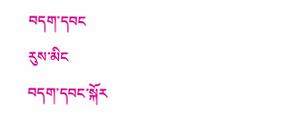བདག་དབང
རུས་མིང
བདག་དབང་སྐོར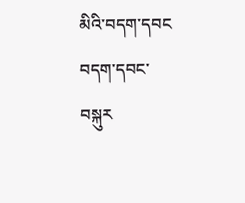མིའི་བདག་དབང
བདག་དབང་བསྐུར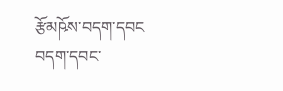རྩོམཥོས་བདག་དབང
བདག་དབང་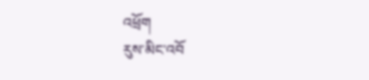འཕྲོག
རུས་མིང་འབོ